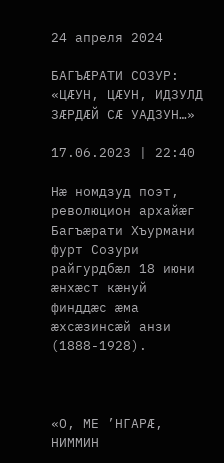24 апреля 2024

БАГЪÆРАТИ СОЗУР: «ЦÆУН, ЦÆУН, ИДЗУЛД ЗÆРДÆЙ СÆ УАДЗУН…»

17.06.2023 | 22:40

Нæ номдзуд поэт, революцион архайæг Багъæрати Хъурмани фурт Созури райгурдбæл 18 июни æнхæст кæнуй финддæс æма æхсæзинсæй анзи (1888-1928).



«О, МЕ ’НГАРÆ, НИММИН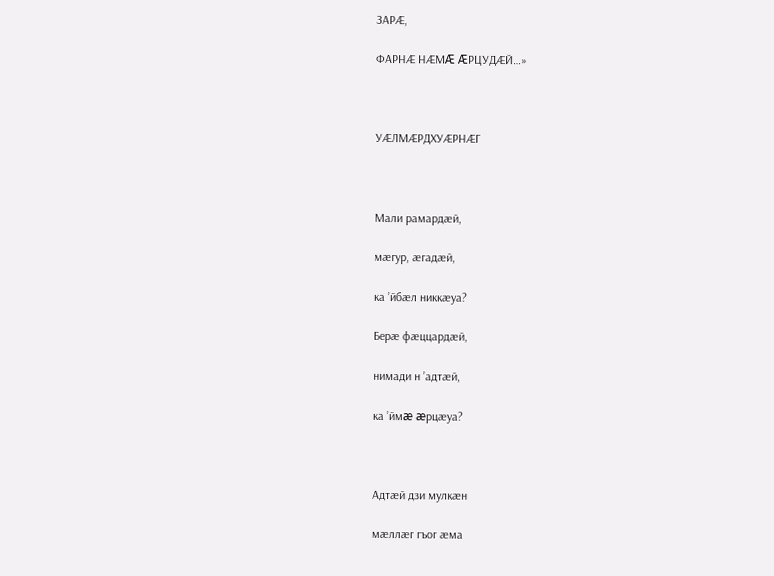ЗАРÆ,

ФАРНÆ НÆМÆ ÆРЦУДÆЙ…»



УÆЛМÆРДХУÆРНÆГ



Мали рамардæй,

мæгур, æгадæй,

ка ’йбæл никкæуа?

Берæ фæццардæй,

нимади н ’адтæй,

ка ’ймæ æрцæуа?



Адтæй дзи мулкæн

мæллæг гъог æма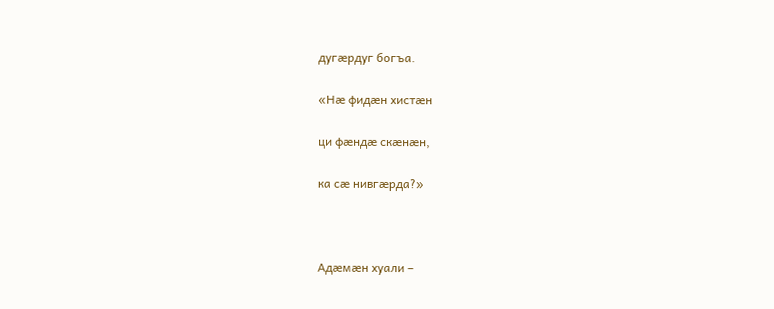дугæрдуг богъа.

«Нæ фидæн хистæн

ци фæндæ скæнæн,

ка сæ нивгæрда?»



Адæмæн хуали –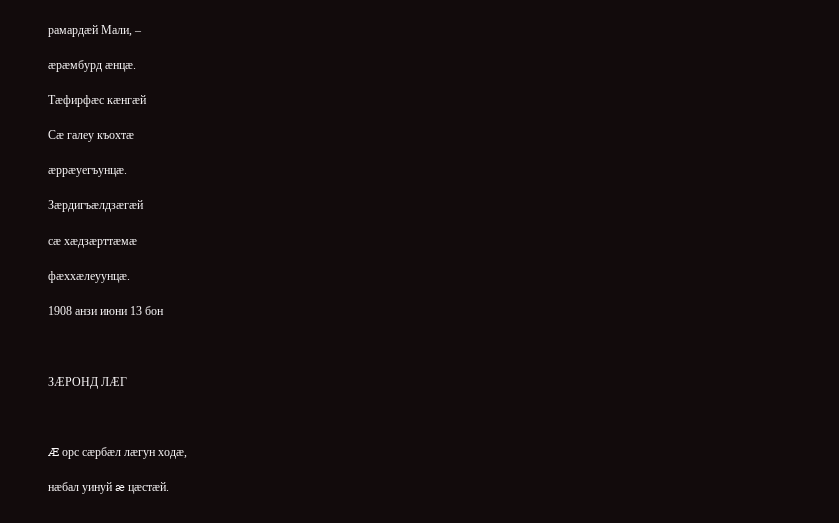рамардæй Мали, –

æрæмбурд æнцæ.

Тæфирфæс кæнгæй

Сæ галеу къохтæ

æррæуегъунцæ.

Зæрдигъæлдзæгæй

сæ хæдзæрттæмæ

фæххæлеуунцæ.

1908 анзи июни 13 бон



ЗÆРОНД ЛÆГ



Æ орс сæрбæл лæгун ходæ,

нæбал уинуй æ цæстæй.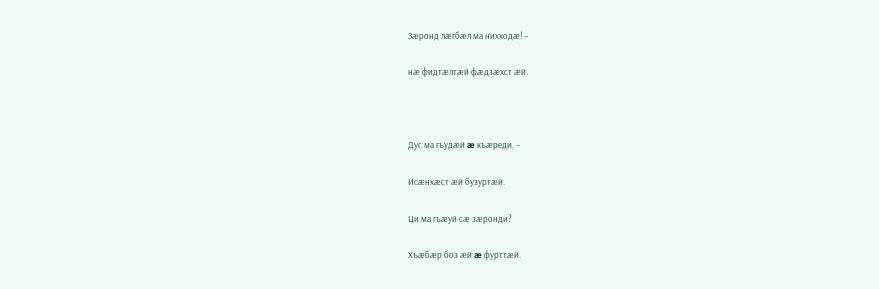Зæронд лæгбæл ма нихходæ! –

нæ фидтæлтæй фæдзæхст æй.



Дус ма гъудæй æ къæреди, –

Исæнхæст æй бузуртæй.

Ци ма гъæуй сæ зæронди?

Хъæбæр боз æй æ фурттæй.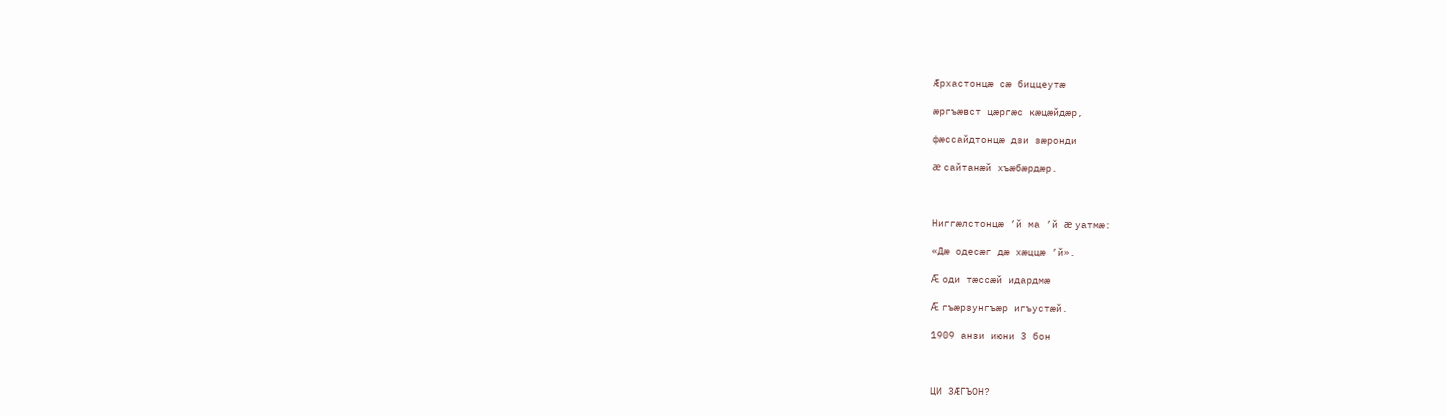Æрхастонцæ сæ биццеутæ

æргъæвст цæргæс кæцæйдæр,

фæссайдтонцæ дзи зæронди

æ сайтанæй хъæбæрдæр.



Ниггæлстонцæ ’й ма ’й æ уатмæ:

«Дæ одесæг дæ хæццæ ’й».

Æ оди тæссæй идардмæ

Æ гъæрзунгъæр игъустæй.

1909 анзи июни 3 бон



ЦИ ЗÆГЪОН?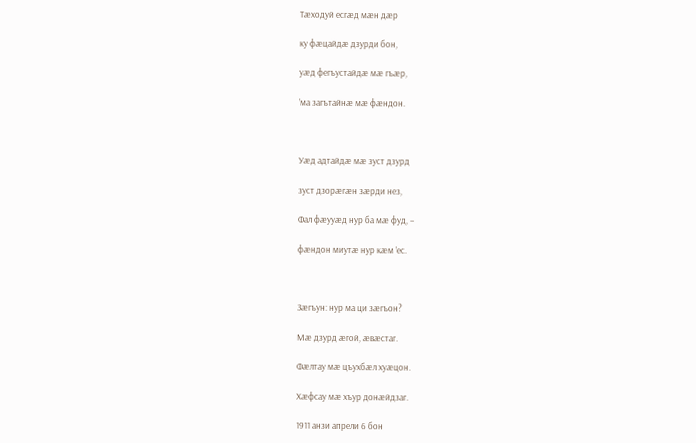Тæходуй есгæд мæн дæр

ку фæцайдæ дзурди бон,

уæд фегъустайдæ мæ гъæр,

’ма загътайнæ мæ фæндон.



Уæд адтайдæ мæ зуст дзурд

зуст дзорæгæн зæрди нез,

Фал фæууæд нур ба мæ фуд, –

фæндон миутæ нур кæм ’ес.



Зæгъун: нур ма ци зæгъон?

Мæ дзурд æгой, æвæстаг.

Фæлтау мæ цъухбæл хуæцон.

Хæфсау мæ хъур донæйдзаг.

1911 анзи апрели 6 бон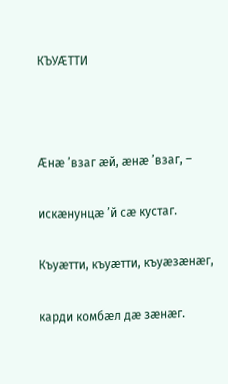КЪУÆТТИ



Æнæ ’взаг æй, æнæ ’взаг, –

искæнунцæ ’й сæ кустаг.

Къуæтти, къуæтти, къуæзæнæг,

карди комбæл дæ зæнæг.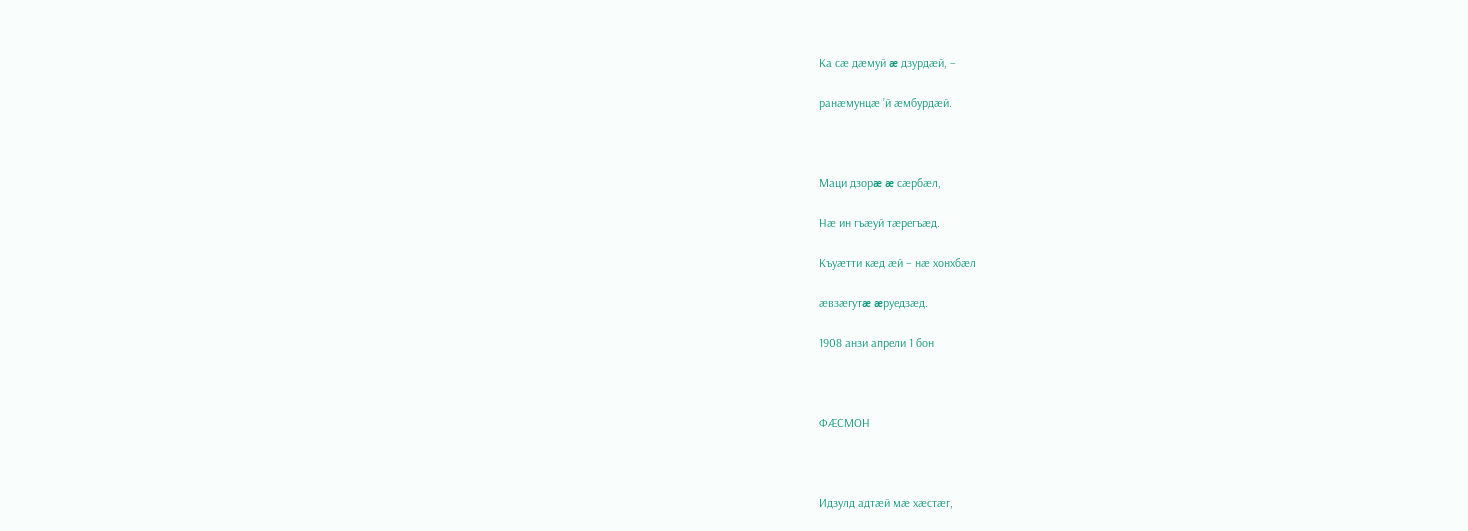Ка сæ дæмуй æ дзурдæй, –

ранæмунцæ ’й æмбурдæй.



Маци дзорæ æ сæрбæл,

Нæ ин гъæуй тæрегъæд.

Къуæтти кæд æй – нæ хонхбæл

æвзæгутæ æруедзæд.

1908 анзи апрели 1 бон



ФÆСМОН



Идзулд адтæй мæ хæстæг,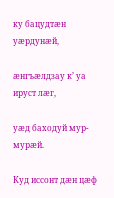ку бацудтæн уæрдунæй,

æнгъæлдзау к’ уа ируст лæг,

уæд баходуй мур-мурæй.

Куд иссонт дæн цæф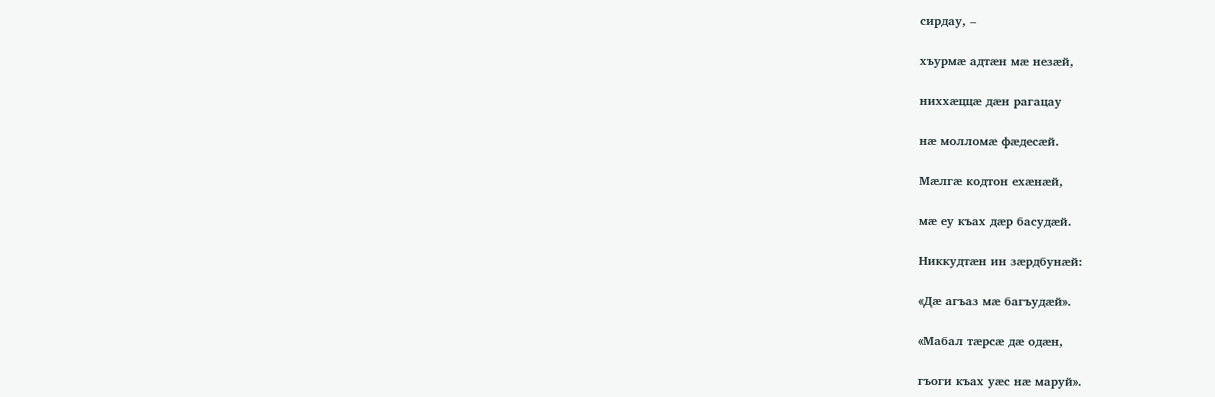сирдау, –

хъурмæ адтæн мæ незæй,

ниххæццæ дæн рагацау

нæ молломæ фæдесæй.

Мæлгæ кодтон ехæнæй,

мæ еу къах дæр басудæй.

Никкудтæн ин зæрдбунæй:

«Дæ агъаз мæ багъудæй».

«Мабал тæрсæ дæ одæн,

гъоги къах уæс нæ маруй».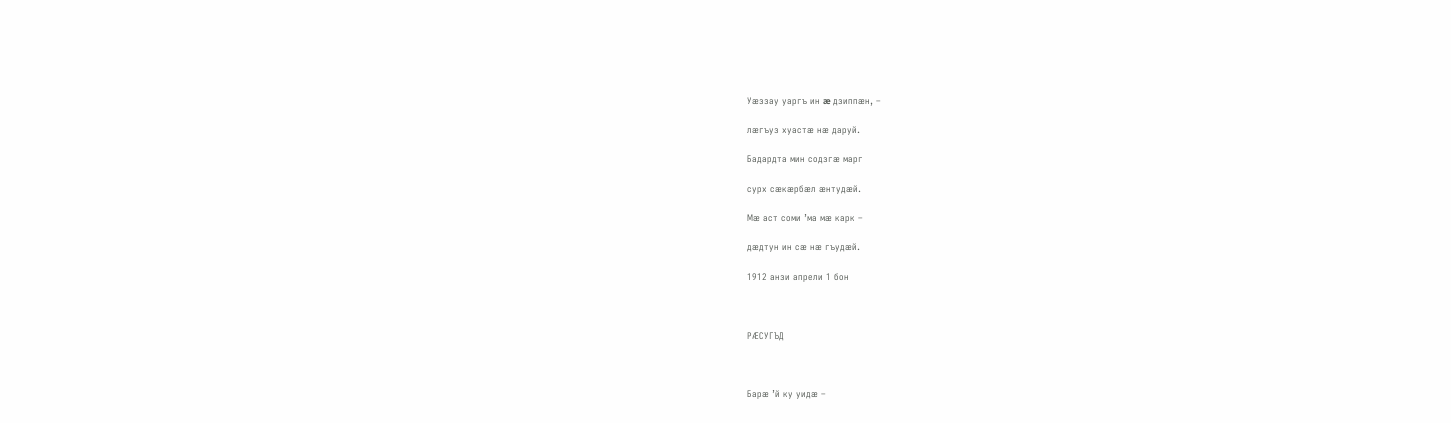Уæззау уаргъ ин æ дзиппæн, –

лæгъуз хуастæ нæ даруй.

Бадардта мин содзгæ марг

сурх сæкæрбæл æнтудæй.

Мæ аст соми ’ма мæ карк –

дæдтун ин сæ нæ гъудæй.

1912 анзи апрели 1 бон



РÆСУГЪД



Барæ ’й ку уидæ –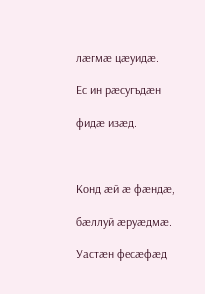лæгмæ цæуидæ.

Ес ин рæсугъдæн

фидæ изæд.



Конд æй æ фæндæ,

бæллуй æруæдмæ.

Уастæн фесæфæд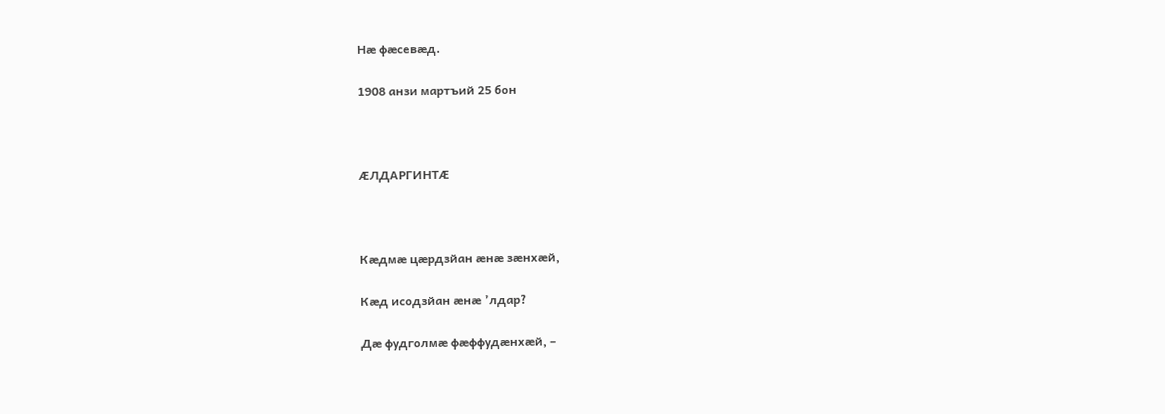Нæ фæсевæд.

1908 анзи мартъий 25 бон



ÆЛДАРГИНТÆ



Кæдмæ цæрдзйан æнæ зæнхæй,

Кæд исодзйан æнæ ’лдар?

Дæ фудголмæ фæффудæнхæй, –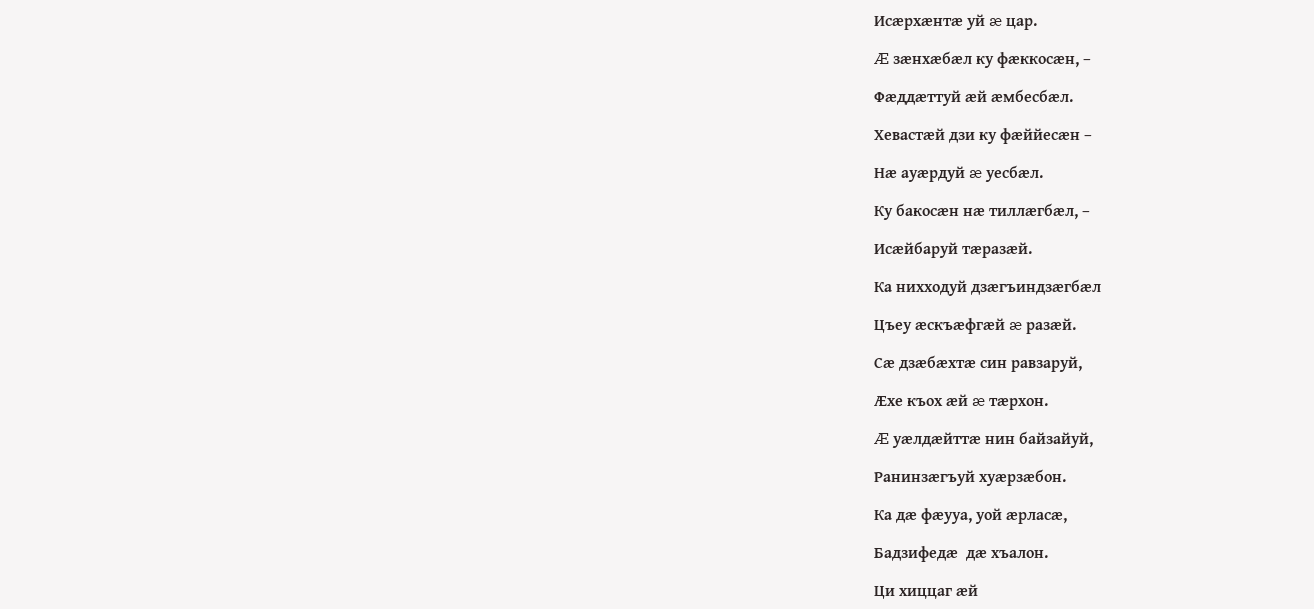Исæрхæнтæ уй æ цар.

Æ зæнхæбæл ку фæккосæн, –

Фæддæттуй æй æмбесбæл.

Хевастæй дзи ку фæййесæн –

Нæ ауæрдуй æ уесбæл.

Ку бакосæн нæ тиллæгбæл, –

Исæйбаруй тæразæй.

Ка нихходуй дзæгъиндзæгбæл

Цъеу æскъæфгæй æ разæй.

Сæ дзæбæхтæ син равзаруй,

Æхе къох æй æ тæрхон.

Æ уæлдæйттæ нин байзайуй,

Ранинзæгъуй хуæрзæбон.

Ка дæ фæууа, уой æрласæ,

Бадзифедæ  дæ хъалон.

Ци хиццаг æй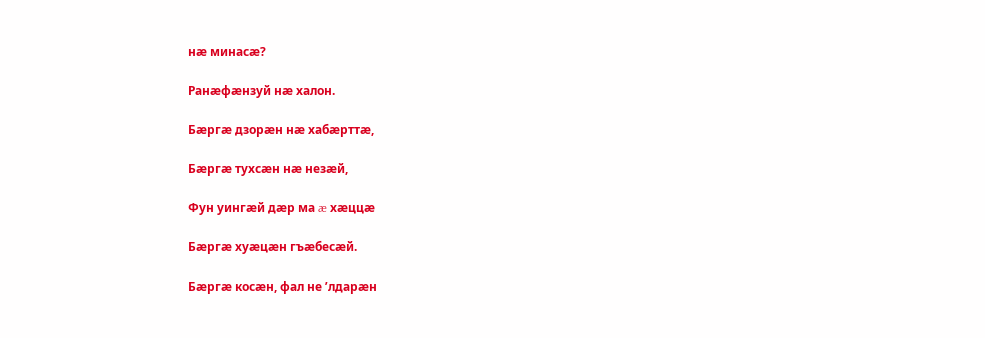нæ минасæ?

Ранæфæнзуй нæ халон.

Бæргæ дзорæн нæ хабæрттæ,

Бæргæ тухсæн нæ незæй,

Фун уингæй дæр ма æ хæццæ

Бæргæ хуæцæн гъæбесæй.

Бæргæ косæн, фал не ’лдарæн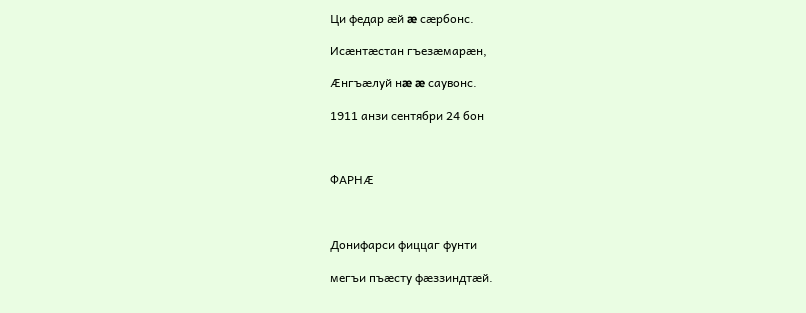Ци федар æй æ сæрбонс.

Исæнтæстан гъезæмарæн,

Æнгъæлуй нæ æ саувонс.

1911 анзи сентябри 24 бон



ФАРНÆ



Донифарси фиццаг фунти

мегъи пъæсту фæззиндтæй.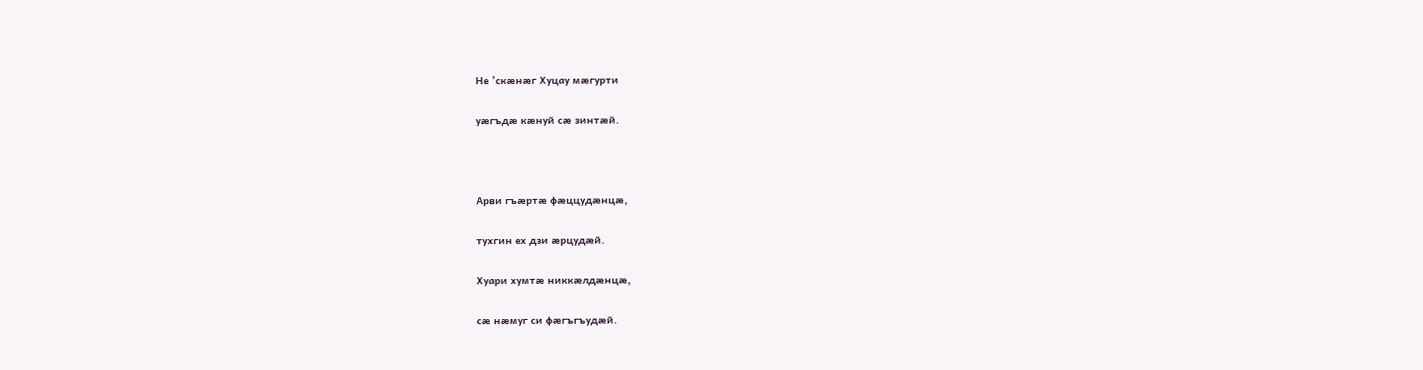Не ’скæнæг Хуцау мæгурти

уæгъдæ кæнуй сæ зинтæй.



Арви гъæртæ фæццудæнцæ,

тухгин ех дзи æрцудæй.

Хуари хумтæ никкæлдæнцæ,

сæ нæмуг си фæгъгъудæй.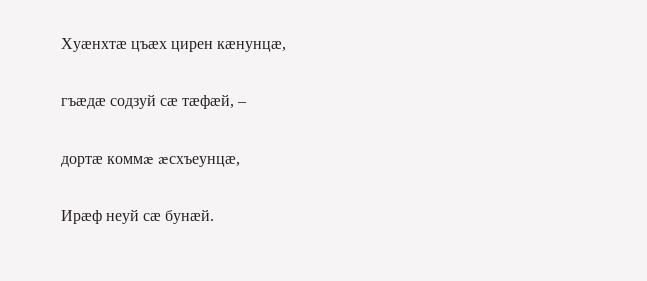Хуæнхтæ цъæх цирен кæнунцæ,

гъæдæ содзуй сæ тæфæй, –

дортæ коммæ æсхъеунцæ,

Ирæф неуй сæ бунæй.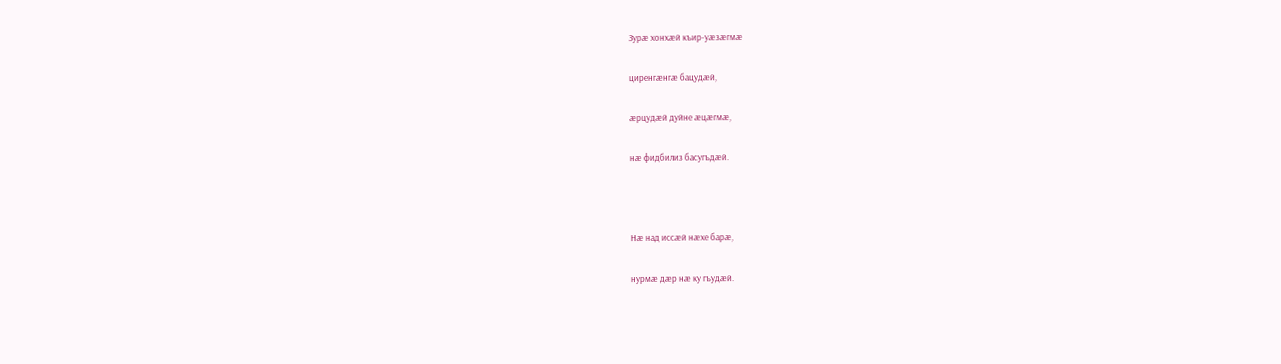Зурæ хонхæй къир-уæзæгмæ

циренгæнгæ бацудæй,

æрцудæй дуйне æцæгмæ,

нæ фидбилиз басугъдæй.



Нæ над иссæй нæхе барæ,

нурмæ дæр нæ ку гъудæй.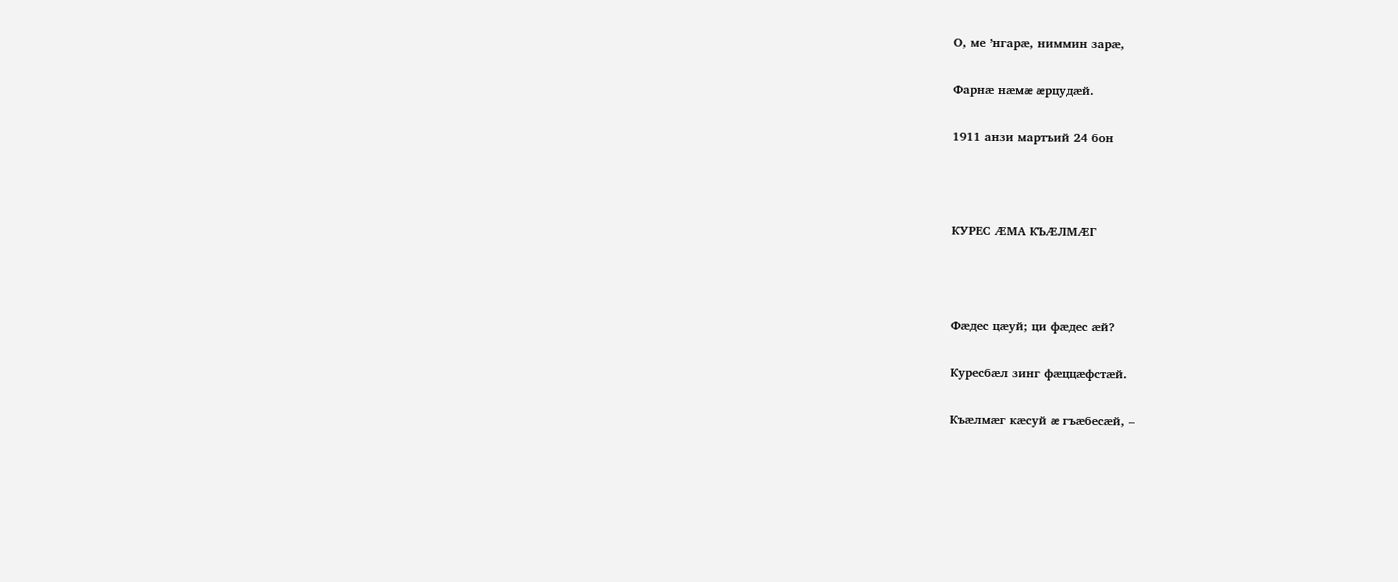О, ме ’нгарæ, ниммин зарæ,

Фарнæ нæмæ æрцудæй.

1911 анзи мартъий 24 бон



КУРЕС ÆМА КЪÆЛМÆГ



Фæдес цæуй; ци фæдес æй?

Куресбæл зинг фæццæфстæй.

Къæлмæг кæсуй æ гъæбесæй, –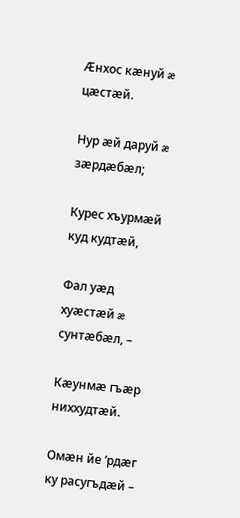Æнхос кæнуй æ цæстæй.

Нур æй даруй æ зæрдæбæл;

Курес хъурмæй куд кудтæй,

Фал уæд хуæстæй æ сунтæбæл, –

Кæунмæ гъæр ниххудтæй.

Омæн йе ’рдæг ку расугъдæй –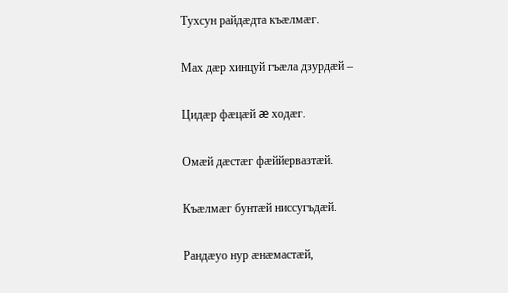Тухсун райдæдта къæлмæг.

Мах дæр хинцуй гъæла дзурдæй –

Цидæр фæцæй æ ходæг.

Омæй дæстæг фæййервазтæй.

Къæлмæг бунтæй ниссугъдæй.

Рандæуо нур æнæмастæй,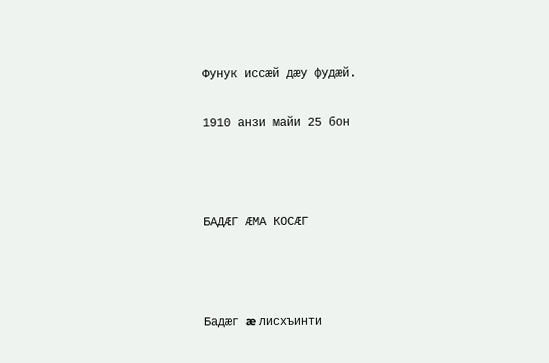Фунук иссæй дæу фудæй.

1910 анзи майи 25 бон



БАДÆГ ÆМА КОСÆГ



Бадæг æ лисхъинти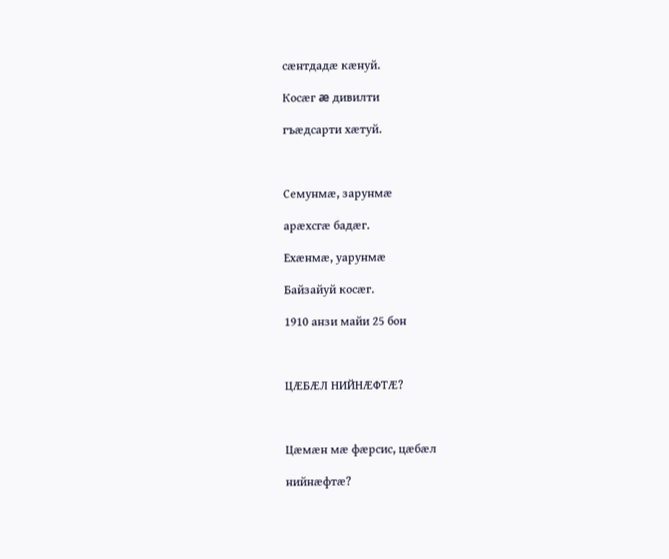сæнтдадæ кæнуй.

Косæг æ дивилти

гъæдсарти хæтуй.



Семунмæ, зарунмæ

арæхсгæ бадæг.

Ехæнмæ, уарунмæ

Байзайуй косæг.

1910 анзи майи 25 бон



ЦÆБÆЛ НИЙНÆФТÆ?



Цæмæн мæ фæрсис, цæбæл

нийнæфтæ?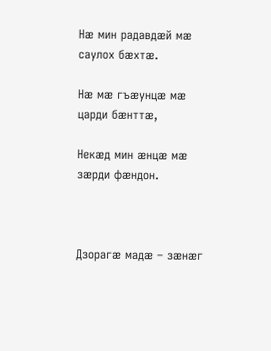Нæ мин радавдæй мæ саулох бæхтæ.

Нæ мæ гъæунцæ мæ царди бæнттæ,

Некæд мин æнцæ мæ зæрди фæндон.



Дзорагæ мадæ – зæнæг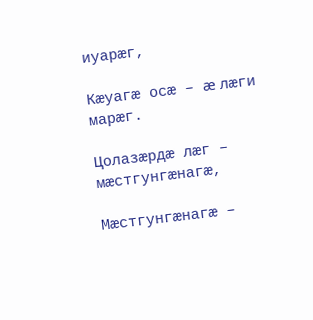иуарæг,

Кæуагæ осæ – æ лæги марæг.

Цолазæрдæ лæг – мæстгунгæнагæ,

Мæстгунгæнагæ –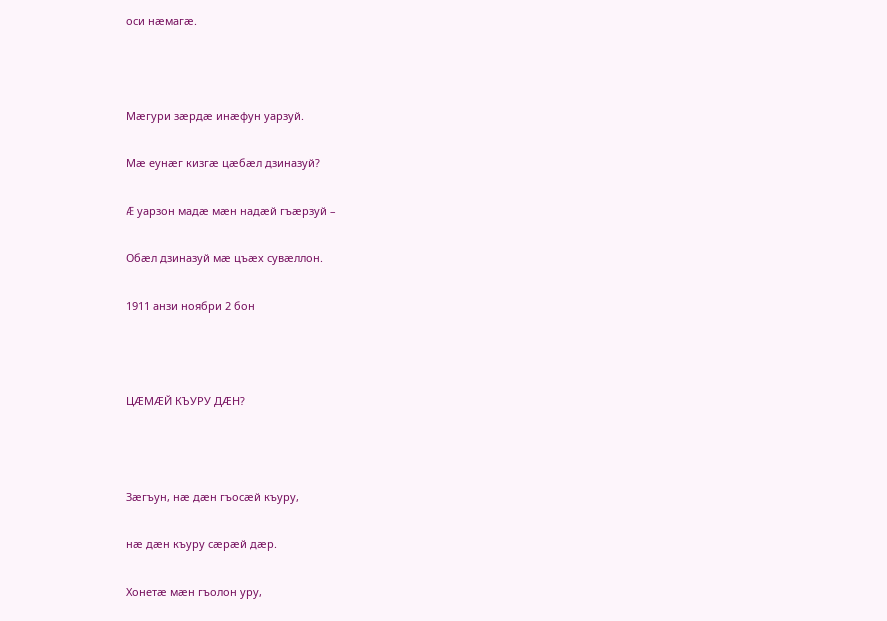оси нæмагæ.



Мæгури зæрдæ инæфун уарзуй.

Мæ еунæг кизгæ цæбæл дзиназуй?

Æ уарзон мадæ мæн надæй гъæрзуй –

Обæл дзиназуй мæ цъæх сувæллон.

1911 анзи ноябри 2 бон



ЦÆМÆЙ КЪУРУ ДÆН?



Зæгъун, нæ дæн гъосæй къуру,

нæ дæн къуру сæрæй дæр.

Хонетæ мæн гъолон уру,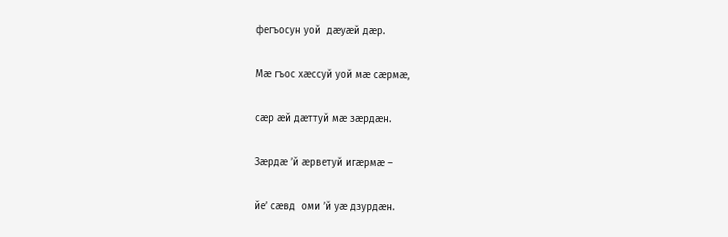фегъосун уой  дæуæй дæр.

Мæ гъос хæссуй уой мæ сæрмæ,

сæр æй дæттуй мæ зæрдæн.

Зæрдæ ’й æрветуй игæрмæ –

йе’ сæвд  оми ’й уæ дзурдæн.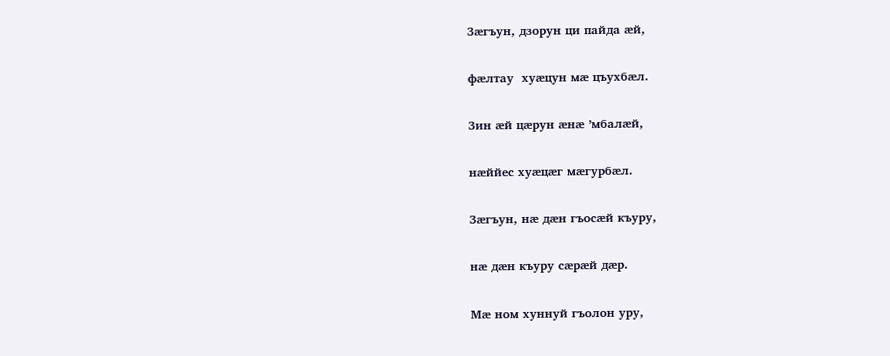Зæгъун, дзорун ци пайда æй,

фæлтау  хуæцун мæ цъухбæл.

Зин æй цæрун æнæ ’мбалæй,

нæййес хуæцæг мæгурбæл.

Зæгъун, нæ дæн гъосæй къуру,

нæ дæн къуру сæрæй дæр.

Мæ ном хуннуй гъолон уру,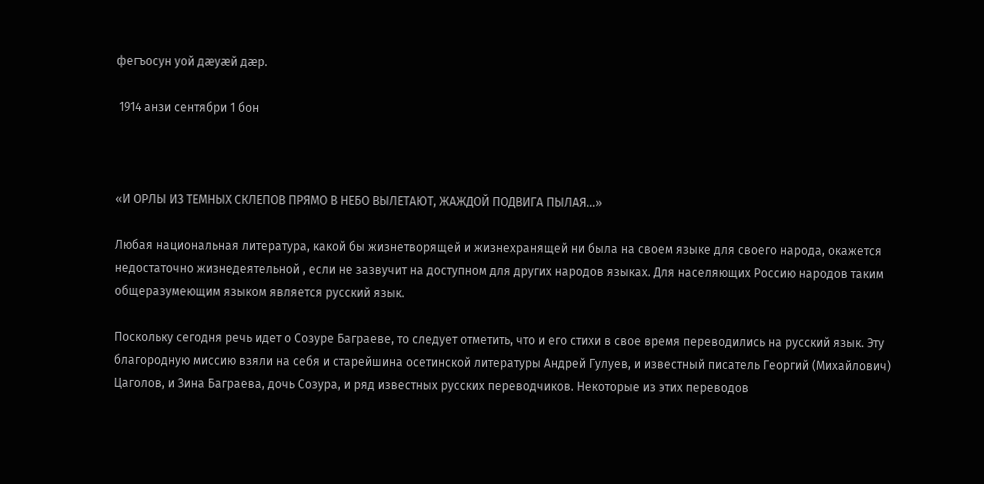фегъосун уой дæуæй дæр.

 1914 анзи сентябри 1 бон



«И ОРЛЫ ИЗ ТЕМНЫХ СКЛЕПОВ ПРЯМО В НЕБО ВЫЛЕТАЮТ, ЖАЖДОЙ ПОДВИГА ПЫЛАЯ…»

Любая национальная литература, какой бы жизнетворящей и жизнехранящей ни была на своем языке для своего народа, окажется недостаточно жизнедеятельной , если не зазвучит на доступном для других народов языках. Для населяющих Россию народов таким общеразумеющим языком является русский язык.

Поскольку сегодня речь идет о Созуре Баграеве, то следует отметить, что и его стихи в свое время переводились на русский язык. Эту благородную миссию взяли на себя и старейшина осетинской литературы Андрей Гулуев, и известный писатель Георгий (Михайлович) Цаголов, и Зина Баграева, дочь Созура, и ряд известных русских переводчиков. Некоторые из этих переводов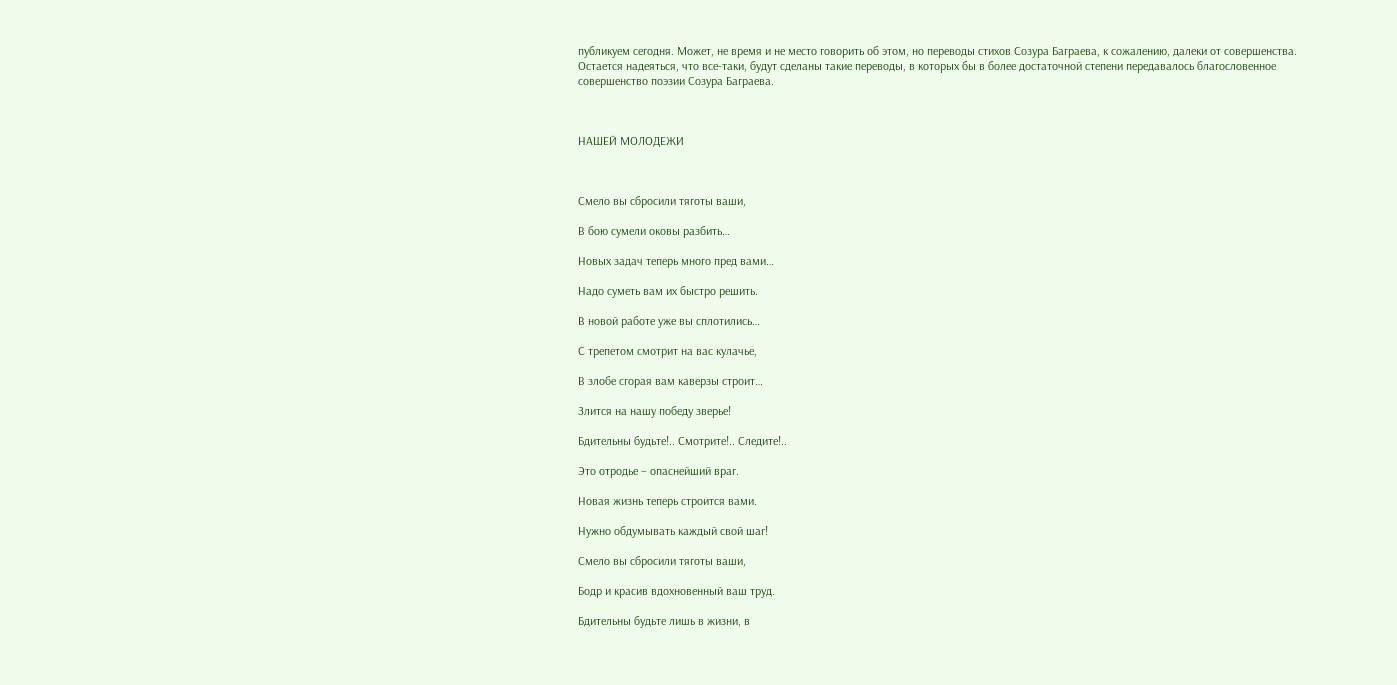публикуем сегодня. Может, не время и не место говорить об этом, но переводы стихов Созура Баграева, к сожалению, далеки от совершенства. Остается надеяться, что все-таки, будут сделаны такие переводы, в которых бы в более достаточной степени передавалось благословенное совершенство поэзии Созура Баграева.



НАШЕЙ МОЛОДЕЖИ



Смело вы сбросили тяготы ваши,

В бою сумели оковы разбить…

Новых задач теперь много пред вами…

Надо суметь вам их быстро решить.

В новой работе уже вы сплотились…

С трепетом смотрит на вас кулачье,

В злобе сгорая вам каверзы строит…

Злится на нашу победу зверье!

Бдительны будьте!.. Смотрите!.. Следите!..

Это отродье – опаснейший враг.

Новая жизнь теперь строится вами.

Нужно обдумывать каждый свой шаг!

Смело вы сбросили тяготы ваши,

Бодр и красив вдохновенный ваш труд.

Бдительны будьте лишь в жизни, в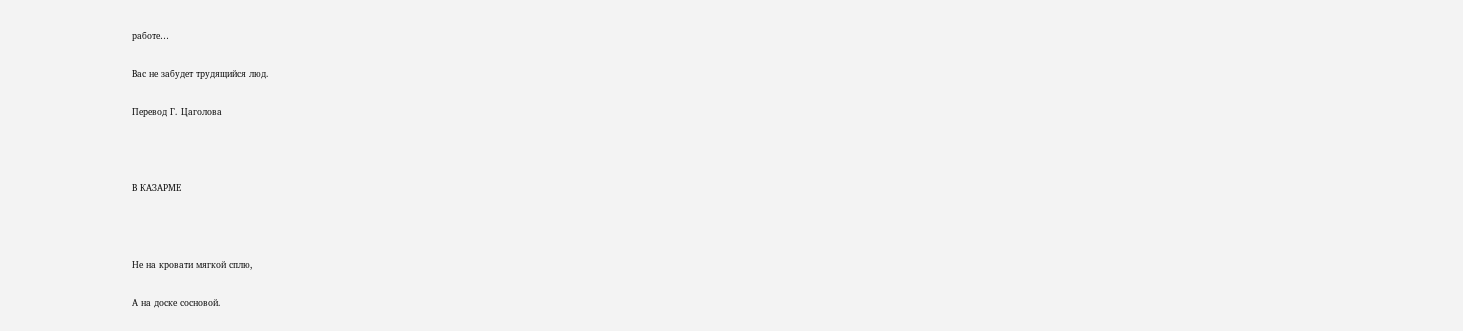работе…

Вас не забудет трудящийся люд.

Перевод Г. Цаголова



В КАЗАРМЕ



Не на кровати мягкой сплю,

А на доске сосновой.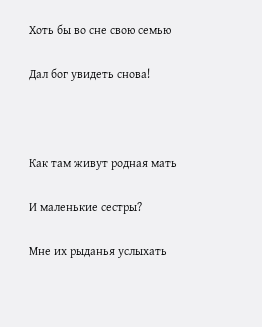Хоть бы во сне свою семью

Дал бог увидеть снова!



Как там живут родная мать

И маленькие сестры?

Мне их рыданья услыхать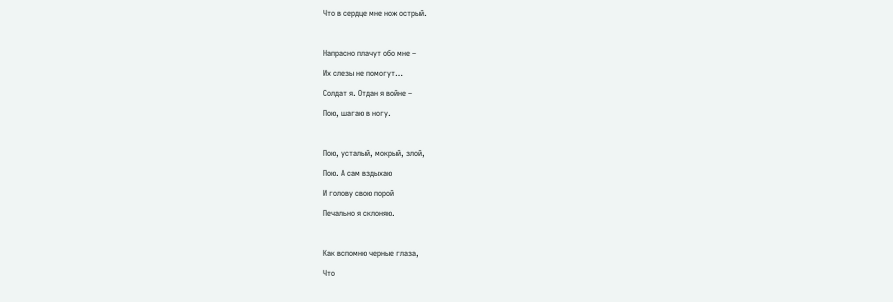Что в сердце мне нож острый.



Напрасно плачут обо мне –

Их слезы не помогут…

Солдат я. Отдан я войне –

Пою, шагаю в ногу.



Пою, усталый, мокрый, злой,

Пою. А сам вздыхаю

И голову свою порой

Печально я склоняю.



Как вспомню черные глаза,

Что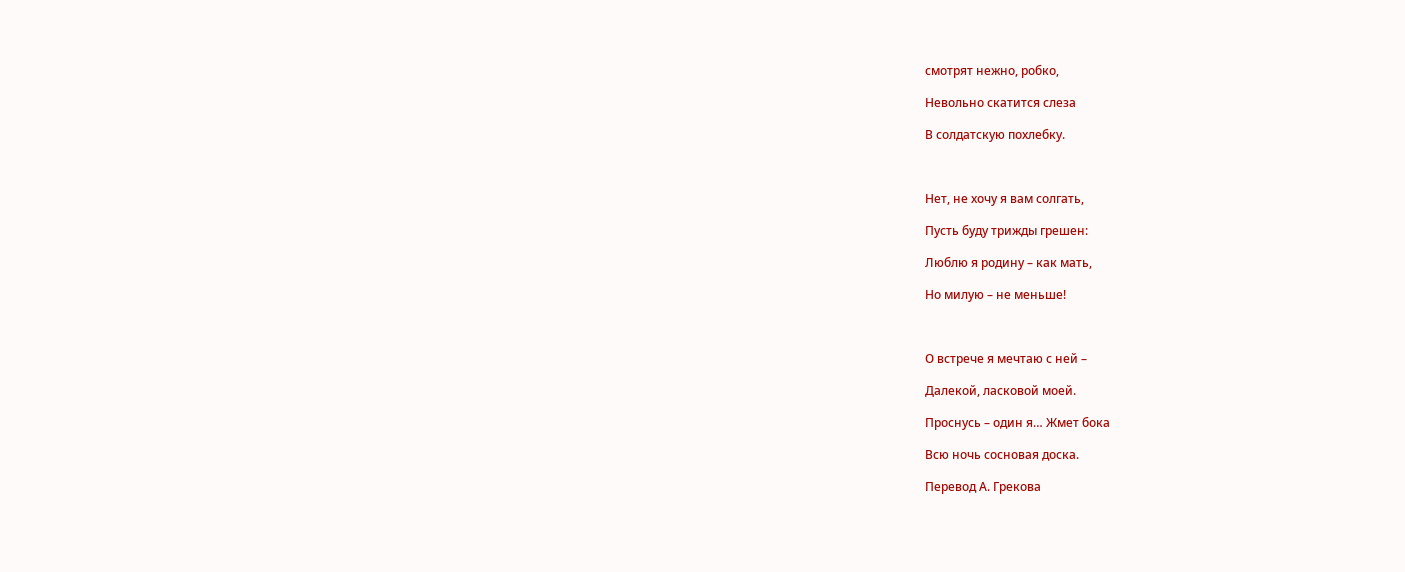смотрят нежно, робко,

Невольно скатится слеза

В солдатскую похлебку.



Нет, не хочу я вам солгать,

Пусть буду трижды грешен:

Люблю я родину – как мать,

Но милую – не меньше!



О встрече я мечтаю с ней –

Далекой, ласковой моей.

Проснусь – один я… Жмет бока

Всю ночь сосновая доска.

Перевод А. Грекова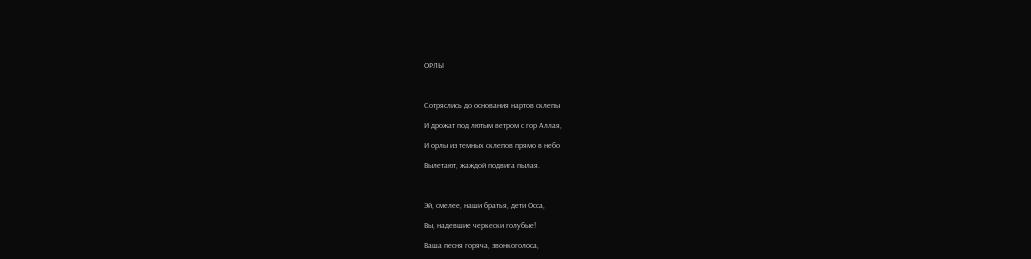ОРЛЫ



Сотряслись до основания нартов склепы

И дрожат под лютым ветром с гор Аллая,

И орлы из темных склепов прямо в небо

Вылетают, жаждой подвига пылая.



Эй, смелее, наши братья, дети Осса,

Вы, надевшие черкески голубые!

Ваша песня горяча, звонкоголоса,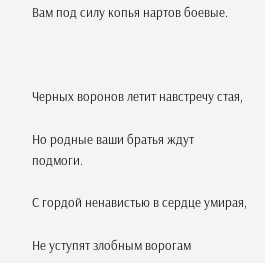Вам под силу копья нартов боевые.



Черных воронов летит навстречу стая,

Но родные ваши братья ждут подмоги.

С гордой ненавистью в сердце умирая,

Не уступят злобным ворогам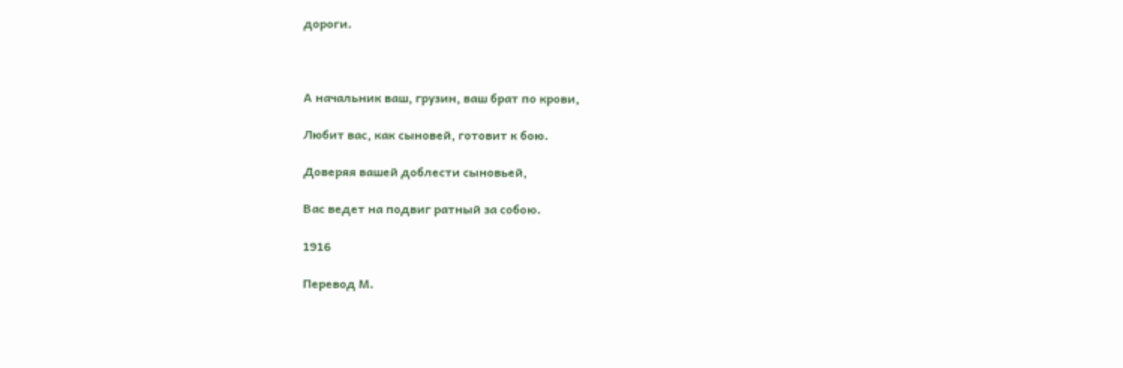дороги.



А начальник ваш, грузин, ваш брат по крови,

Любит вас, как сыновей, готовит к бою.

Доверяя вашей доблести сыновьей,

Вас ведет на подвиг ратный за собою.

1916

Перевод М.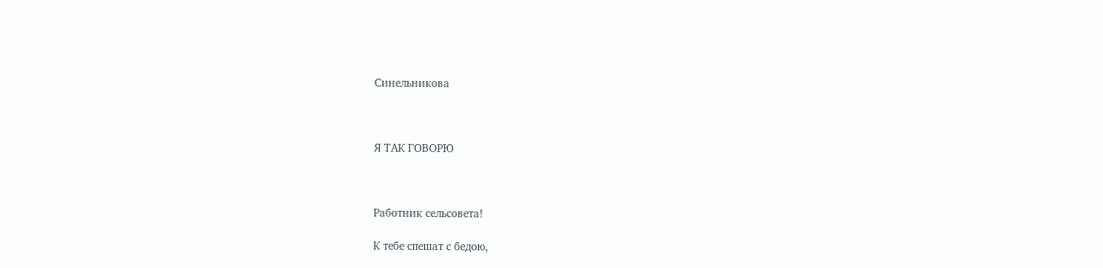Синельникова



Я ТАК ГОВОРЮ



Работник сельсовета!

К тебе спешат с бедою,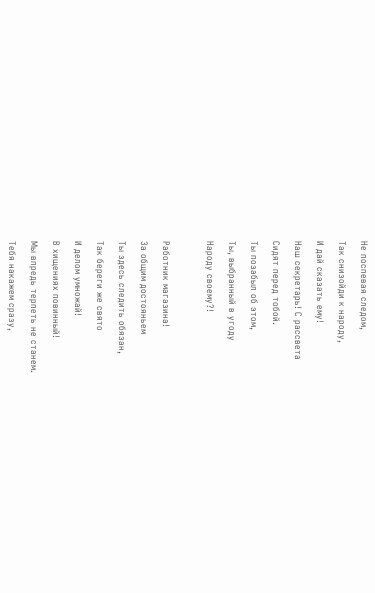Не поспевая следом,

Так снизойди к народу,

И дай сказать ему!

Наш секретарь! С рассвета

Сидят перед тобой.

Ты позабыл об этом,

Ты, выбранный в угоду

Народу своему?!



Работник магазина!

За общим достояньем

Ты здесь следить обязан,

Так береги же свято

И делом умножай!

В хищениях повинный!

Мы впредь терпеть не станем.

Тебя накажем сразу,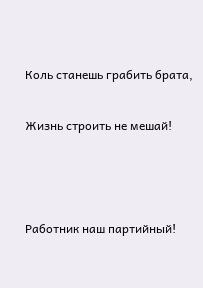Коль станешь грабить брата,

Жизнь строить не мешай!



Работник наш партийный!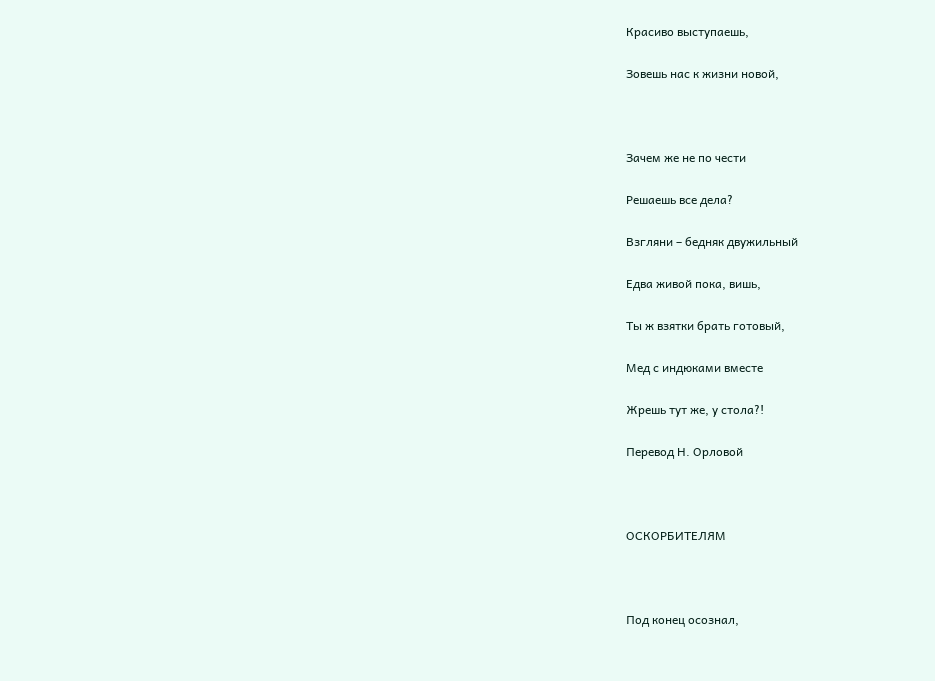Красиво выступаешь,

Зовешь нас к жизни новой,



Зачем же не по чести

Решаешь все дела?

Взгляни – бедняк двужильный

Едва живой пока, вишь,

Ты ж взятки брать готовый,

Мед с индюками вместе

Жрешь тут же, у стола?!

Перевод Н. Орловой



ОСКОРБИТЕЛЯМ



Под конец осознал,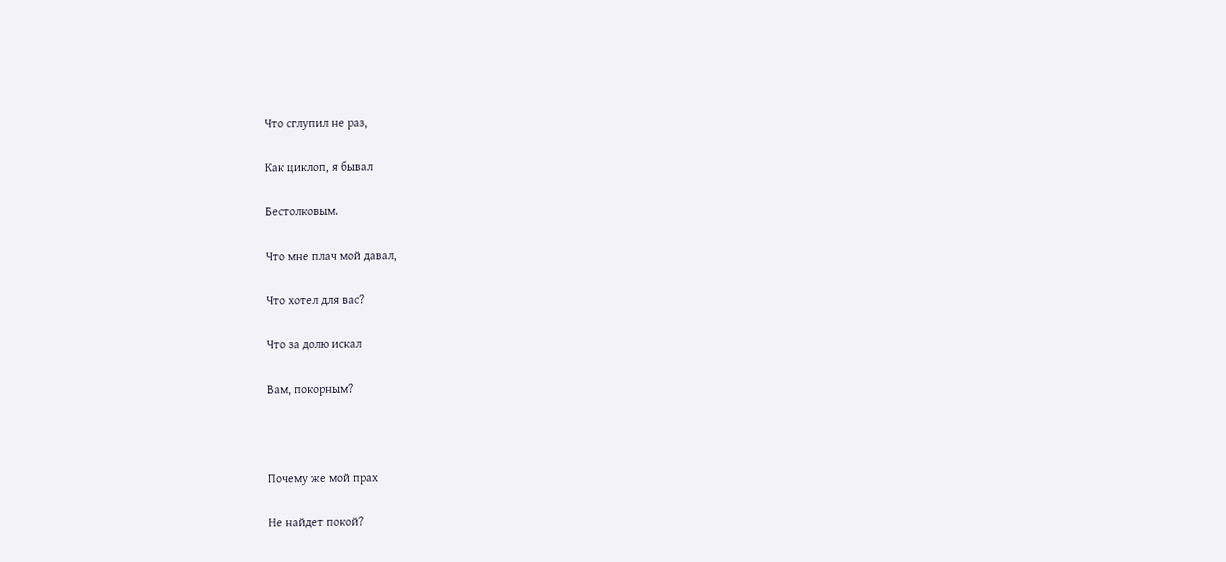Что сглупил не раз,

Как циклоп, я бывал

Бестолковым.

Что мне плач мой давал,

Что хотел для вас?

Что за долю искал

Вам, покорным?



Почему же мой прах

Не найдет покой?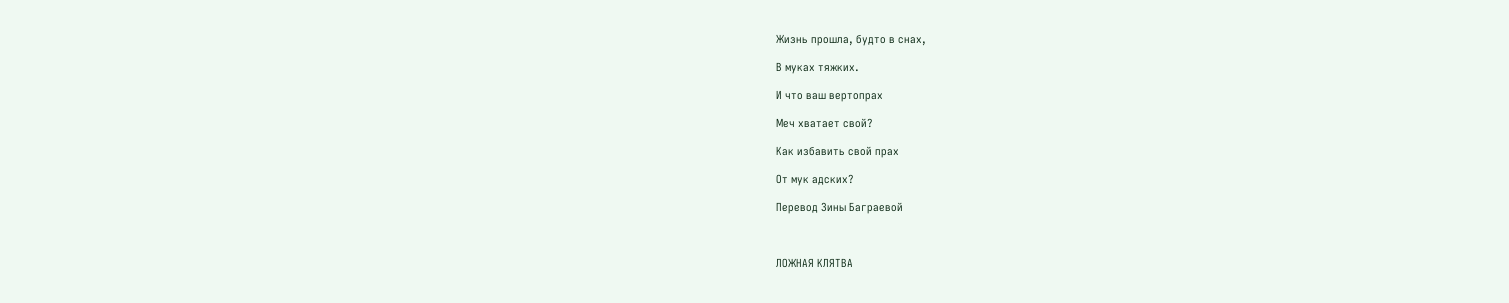Жизнь прошла, будто в снах,

В муках тяжких.

И что ваш вертопрах

Меч хватает свой?

Как избавить свой прах

От мук адских?

Перевод Зины Баграевой



ЛОЖНАЯ КЛЯТВА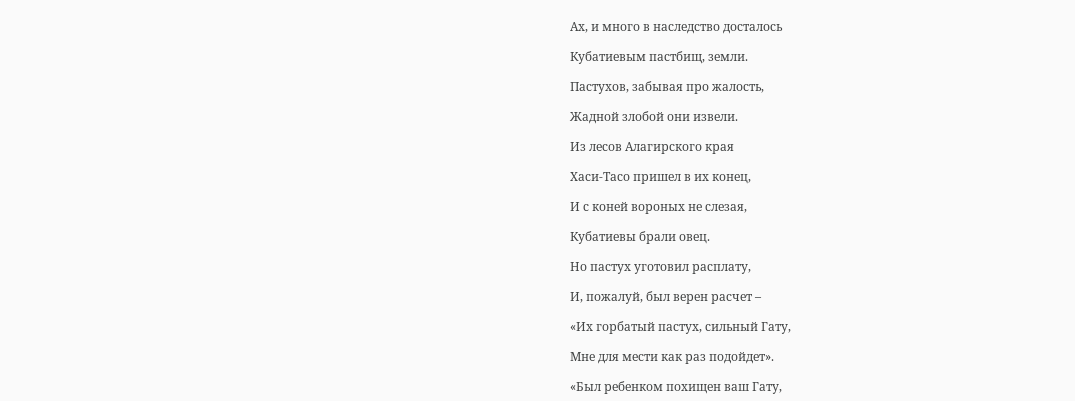Ах, и много в наследство досталось

Кубатиевым пастбищ, земли.

Пастухов, забывая про жалость,

Жадной злобой они извели.

Из лесов Алагирского края

Хаси-Тасо пришел в их конец,

И с коней вороных не слезая,

Кубатиевы брали овец.

Но пастух уготовил расплату,

И, пожалуй, был верен расчет –

«Их горбатый пастух, сильный Гату,

Мне для мести как раз подойдет».

«Был ребенком похищен ваш Гату,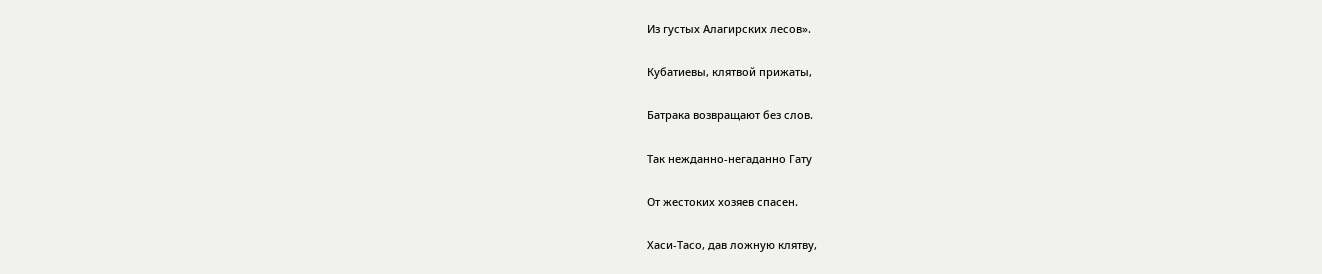Из густых Алагирских лесов».

Кубатиевы, клятвой прижаты,

Батрака возвращают без слов.

Так нежданно-негаданно Гату

От жестоких хозяев спасен.

Хаси-Тасо, дав ложную клятву,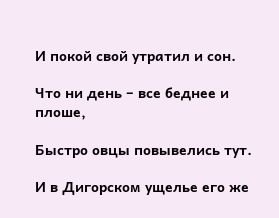И покой свой утратил и сон.

Что ни день – все беднее и плоше,

Быстро овцы повывелись тут.

И в Дигорском ущелье его же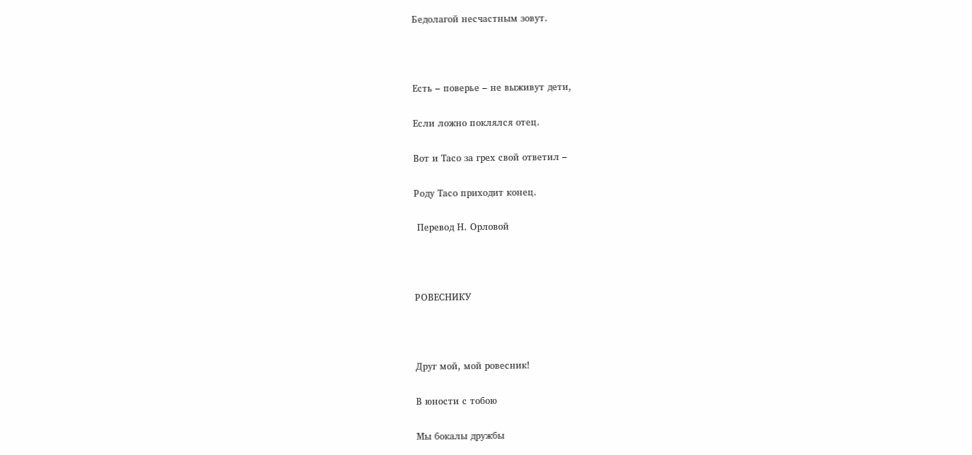Бедолагой несчастным зовут.



Есть – поверье – не выживут дети,

Если ложно поклялся отец.

Вот и Тасо за грех свой ответил –

Роду Тасо приходит конец.

 Перевод Н. Орловой



РОВЕСНИКУ



Друг мой, мой ровесник!

В юности с тобою

Мы бокалы дружбы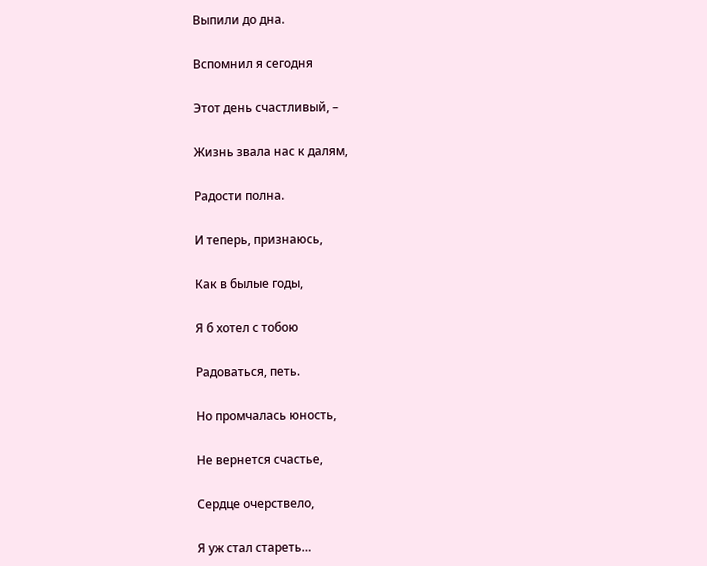Выпили до дна.

Вспомнил я сегодня

Этот день счастливый, –

Жизнь звала нас к далям,

Радости полна.

И теперь, признаюсь,

Как в былые годы,

Я б хотел с тобою

Радоваться, петь.

Но промчалась юность,

Не вернется счастье,

Сердце очерствело,

Я уж стал стареть…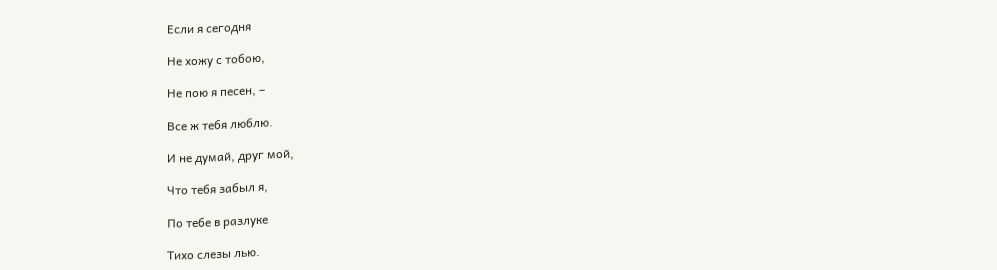Если я сегодня

Не хожу с тобою,

Не пою я песен, –

Все ж тебя люблю.

И не думай, друг мой,

Что тебя забыл я,

По тебе в разлуке

Тихо слезы лью.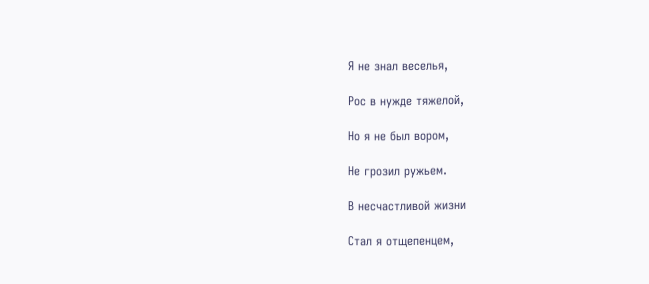Я не знал веселья,

Рос в нужде тяжелой,

Но я не был вором,

Не грозил ружьем.

В несчастливой жизни

Стал я отщепенцем,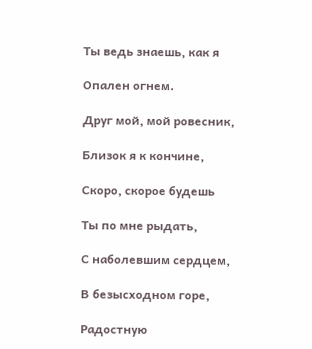Ты ведь знаешь, как я

Опален огнем.

Друг мой, мой ровесник,

Близок я к кончине,

Скоро, скорое будешь

Ты по мне рыдать,

С наболевшим сердцем,

В безысходном горе,

Радостную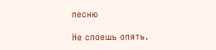песню

Не споешь опять.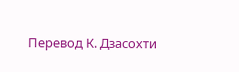Перевод К. Дзасохти